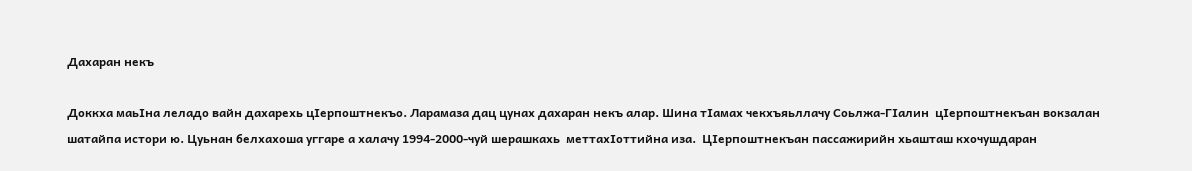Дахаран некъ

Доккха маьIна леладо вайн дахарехь цIерпоштнекъо. Ларамаза дац цунах дахаран некъ алар. Шина тIамах чекхъяьллачу Соьлжа-ГIалин  цIерпоштнекъан вокзалан шатайпа истори ю. Цуьнан белхахоша уггаре а халачу 1994-2000-чуй шерашкахь  меттахIоттийна иза.  ЦIерпоштнекъан пассажирийн хьашташ кхочушдаран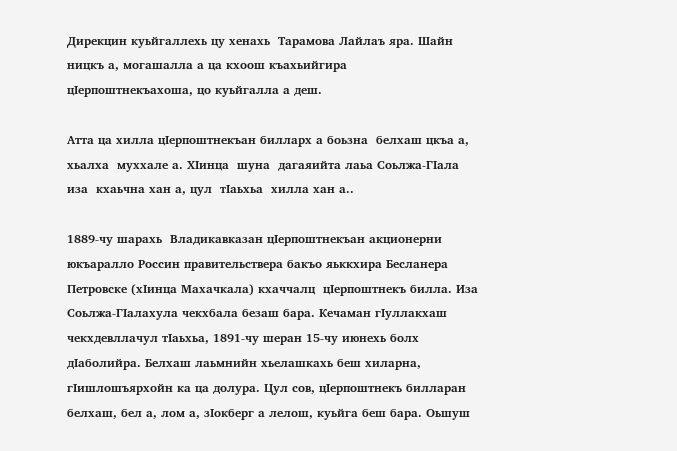Дирекцин куьйгаллехь цу хенахь  Тарамова Лайлаъ яра. Шайн ницкъ а, могашалла а ца кхоош къахьийгира  цIерпоштнекъахоша, цо куьйгалла а деш.

Атта ца хилла цIерпоштнекъан билларх а боьзна  белхаш цкъа а, хьалха  муххале а. ХIинца  шуна  дагаяийта лаьа Соьлжа-ГIала  иза  кхаьчна хан а, цул  тIаьхьа  хилла хан а..

1889-чу шарахь  Владикавказан цIерпоштнекъан акционерни юкъаралло Россин правительствера бакъо яьккхира Бесланера  Петровске (хIинца Махачкала) кхаччалц  цIерпоштнекъ билла. Иза Соьлжа-ГIалахула чекхбала безаш бара. Кечаман гIуллакхаш чекхдевллачул тIаьхьа, 1891-чу шеран 15-чу июнехь болх дIаболийра. Белхаш лаьмнийн хьелашкахь беш хиларна,  гIишлошъярхойн ка ца долура. Цул сов, цIерпоштнекъ билларан белхаш, бел а, лом а, зIокберг а лелош, куьйга беш бара. Оьшуш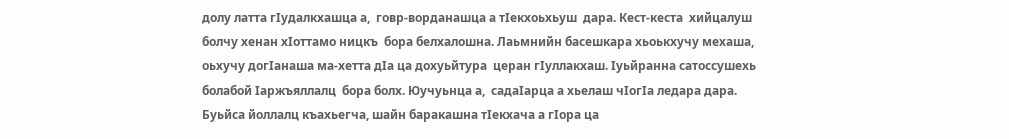долу латта гIудалкхашца а,  говр-ворданашца а тIекхоьхьуш  дара. Кест-кеста  хийцалуш болчу хенан хIоттамо ницкъ  бора белхалошна. Лаьмнийн басешкара хьоькхучу мехаша, оьхучу догIанаша ма-хетта дIа ца дохуьйтура  церан гIуллакхаш. Iуьйранна сатоссушехь болабой Iаржъяллалц  бора болх. Юучуьнца а,  садаIарца а хьелаш чIогIа ледара дара. Буьйса йоллалц къахьегча, шайн баракашна тIекхача а гIора ца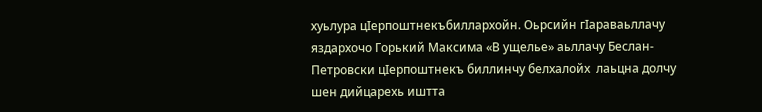хуьлура цIерпоштнекъбиллархойн. Оьрсийн гIараваьллачу яздархочо Горький Максима «В ущелье» аьллачу Беслан-Петровски цIерпоштнекъ биллинчу белхалойх  лаьцна долчу шен дийцарехь иштта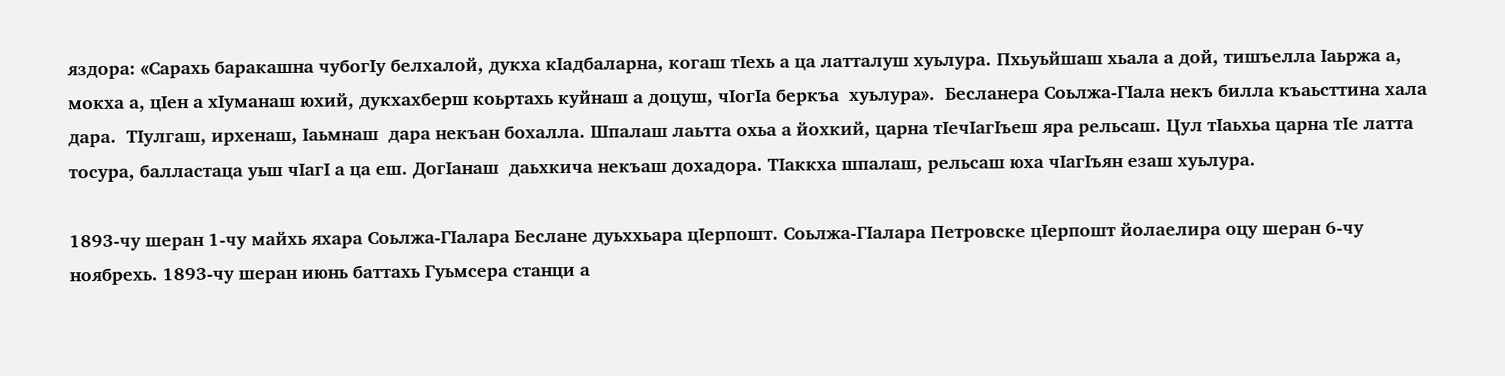яздора: «Сарахь баракашна чубогIу белхалой, дукха кIадбаларна, когаш тIехь а ца латталуш хуьлура. Пхьуьйшаш хьала а дой, тишъелла Iаьржа а, мокха а, цIен а хIуманаш юхий, дукхахберш коьртахь куйнаш а доцуш, чIогIа беркъа  хуьлура».  Бесланера Соьлжа-ГIала некъ билла къаьсттина хала дара.  ТIулгаш, ирхенаш, Iаьмнаш  дара некъан бохалла. Шпалаш лаьтта охьа а йохкий, царна тIечIагIъеш яра рельсаш. Цул тIаьхьа царна тIе латта тосура, балластаца уьш чIагI а ца еш. ДогIанаш  даьхкича некъаш дохадора. ТIаккха шпалаш, рельсаш юха чIагIъян езаш хуьлура.

1893-чу шеран 1-чу майхь яхара Соьлжа-ГIалара Беслане дуьххьара цIерпошт. Соьлжа-ГIалара Петровске цIерпошт йолаелира оцу шеран 6-чу ноябрехь. 1893-чу шеран июнь баттахь Гуьмсера станци а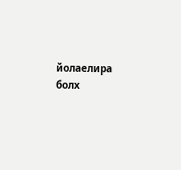йолаелира болх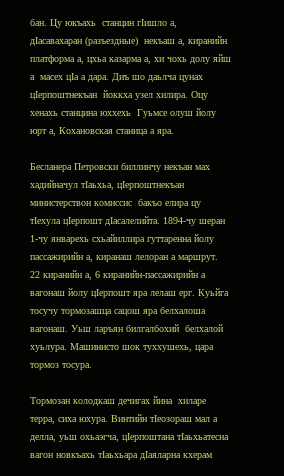бан. Цу юкъахь  станцин гIишло а, дIасавахаран (разъездные)  некъаш а, киранийн платформа а, цхьа казарма а, хи чохь долу яйш а  масех цIа а дара. Диъ шо даьлча цунах цIерпоштнекъан  йоккха узел хилира. Оцу хенахь станцина юххехь  Гуьмсе олуш йолу юрт а, Кохановская станица а яра.

Бесланера Петровски биллинчу некъан мах хадийначул тIаьхьа, цIерпоштнекъан министерствон комиссис  бакъо елира цу тIехула цIерпошт дIасалелийта. 1894-чу шеран  1-чу январехь схьайиллира гуттаренна йолу  пассажирийн а, киранаш лелоран а маршрут.  22 киранийн а, 6 киранийн-пассажирийн а вагонаш йолу цIерпошт яра лелаш ерг. Куьйга тосучу тормозашца сацош яра белхалоша вагонаш. Уьш ларъян билгалбохий  белхалой хуьлура. Машинисто шок туххушехь, цара тормоз тосура.

Тормозан колодкаш дечигах йина  хиларе терра, сиха юхура. Винтийн тIеозораш мал а делла, уьш охьаэгча, цIерпоштана тIаьхьатесна вагон новкъахь тIаьхьара дIаяларна кхерам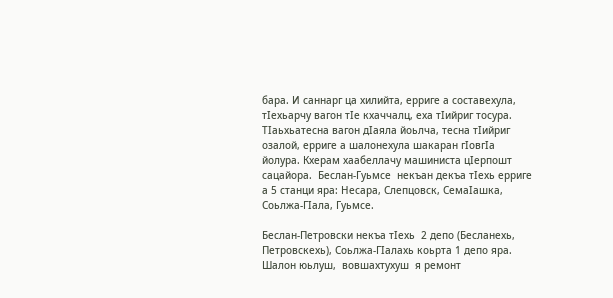бара. И саннарг ца хилийта, ерриге а составехула, тIехьарчу вагон тIе кхаччалц, еха тIийриг тосура. ТIаьхьатесна вагон дIаяла йоьлча, тесна тIийриг озалой, ерриге а шалонехула шакаран гIовгIа йолура. Кхерам хаабеллачу машиниста цIерпошт сацайора.  Беслан-Гуьмсе  некъан декъа тIехь ерриге а 5 станци яра: Несара, Слепцовск, СемаIашка, Соьлжа-ГIала, Гуьмсе.

Беслан-Петровски некъа тIехь  2 депо (Бесланехь, Петровскехь), Соьлжа-ГIалахь коьрта 1 депо яра. Шалон юьлуш,  вовшахтухуш  я ремонт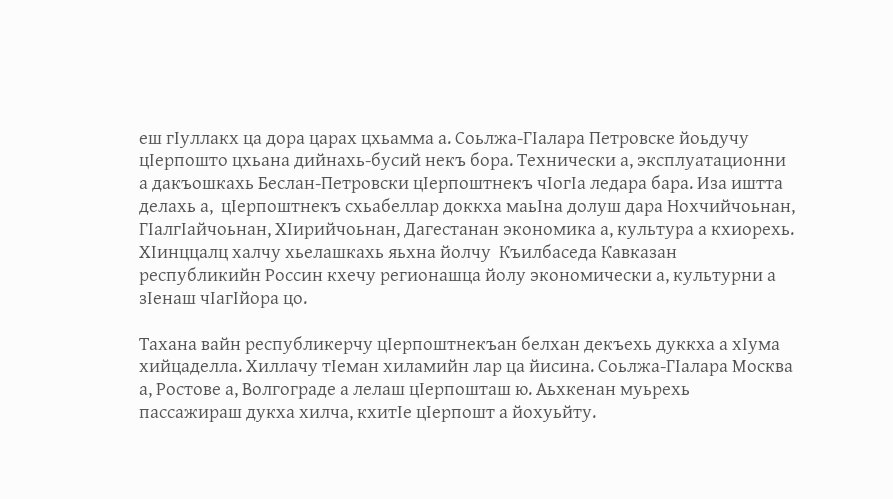еш гIуллакх ца дора царах цхьамма а. Соьлжа-ГIалара Петровске йоьдучу цIерпошто цхьана дийнахь-бусий некъ бора. Технически а, эксплуатационни а дакъошкахь Беслан-Петровски цIерпоштнекъ чIогIа ледара бара. Иза иштта делахь а,  цIерпоштнекъ схьабеллар доккха маьIна долуш дара Нохчийчоьнан, ГIалгIайчоьнан, ХIирийчоьнан, Дагестанан экономика а, культура а кхиорехь. ХIинццалц халчу хьелашкахь яьхна йолчу  Къилбаседа Кавказан республикийн Россин кхечу регионашца йолу экономически а, культурни а зIенаш чIагIйора цо.

Тахана вайн республикерчу цIерпоштнекъан белхан декъехь дуккха а хIума хийцаделла. Хиллачу тIеман хиламийн лар ца йисина. Соьлжа-ГIалара Москва а, Ростове а, Волгограде а лелаш цIерпошташ ю. Аьхкенан муьрехь пассажираш дукха хилча, кхитIе цIерпошт а йохуьйту.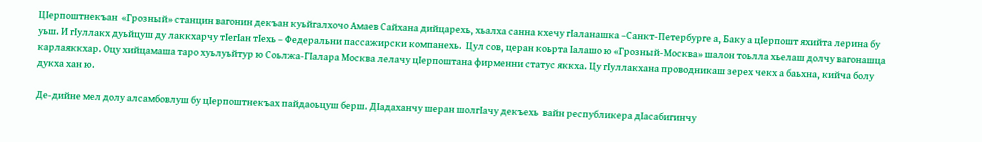ЦIерпоштнекъан  «Грозный» станцин вагонин декъан куьйгалхочо Амаев Сайхана дийцарехь, хьалха санна кхечу гIаланашка –Санкт-Петербурге а, Баку а цIерпошт яхийта лерина бу уьш. И гIуллакх дуьйцуш ду лаккхарчу тIегIан тIехь – Федеральни пассажирски компанехь.  Цул сов, церан коьрта Iалашо ю «Грозный-Москва» шалон тоьлла хьелаш долчу вагонашца карлаяккхар. Оцу хийцамаша таро хуьлуьйтур ю Соьлжа-ГIалара Москва лелачу цIерпоштана фирменни статус яккха. Цу гIуллакхана проводникаш зерех чекх а баьхна, кийча болу дукха хан ю.

Де-дийне мел долу алсамбовлуш бу цIерпоштнекъах пайдаоьцуш берш. ДIадаханчу шеран шолгIачу декъехь  вайн республикера дIасабигинчу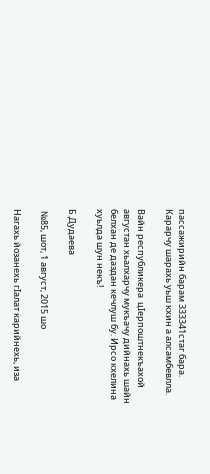пассажирийн барам 333341стаг бара. Карарчу шарахь уьш кхин а алсамбевлла.

Вайн республикера  цIерпоштнекъахой августан хьалхарчу мукъачу дийнахь шайн  белхан де даздан кечлуш бу. Ирсо кхелина хуьлда шун некъ!

Б.Дудаева

 №85, шот, 1 август, 2015 шо

Нагахь йозанехь гIалат карийнехь, иза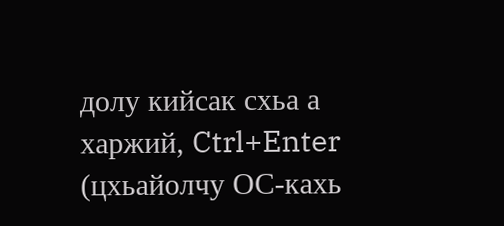долу кийсак схьа а харжий, Ctrl+Enter (цхьайолчу ОС-кахь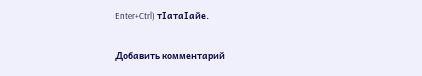Enter+Ctrl) тIатаIайе.

Добавить комментарий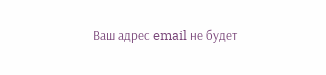Ваш адрес email не будет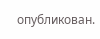опубликован.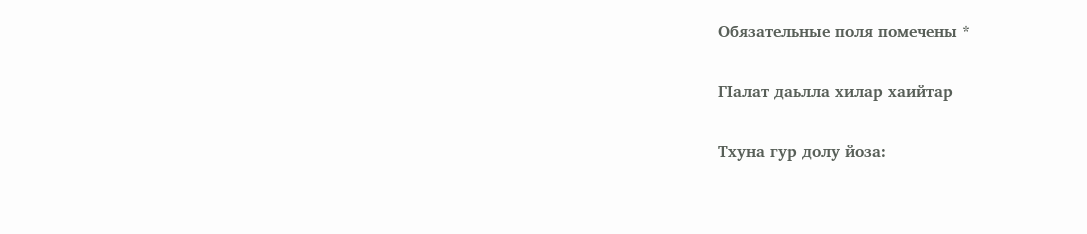Обязательные поля помечены *

ГIалат даьлла хилар хаийтар

Тхуна гур долу йоза: